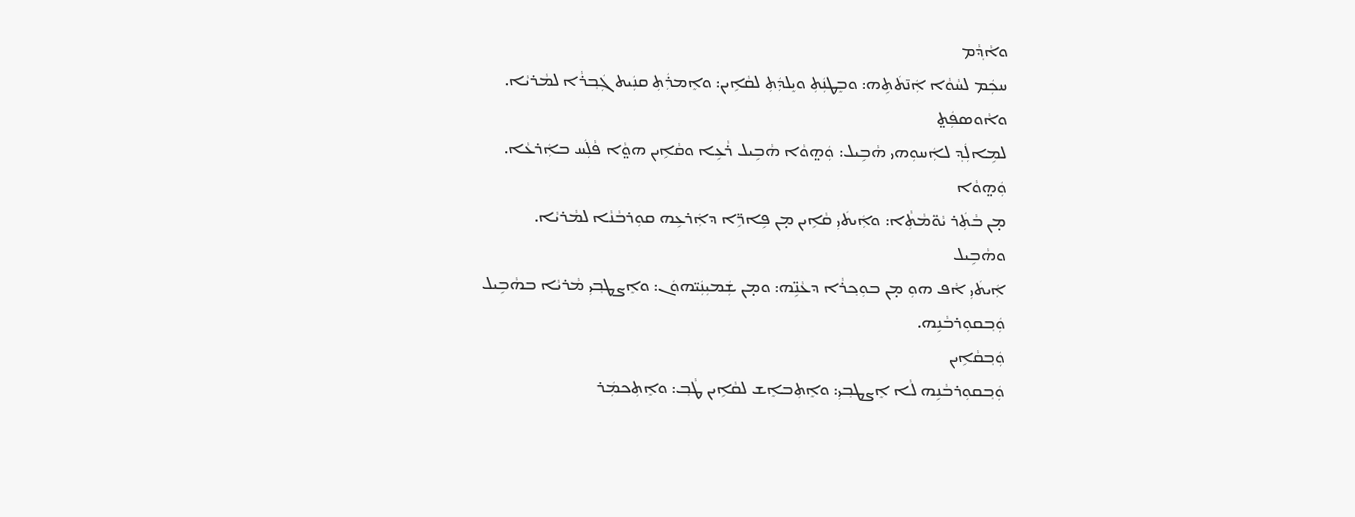ܘܐܵܕ݂ܵܡ
ܚܟܲܡ ܠܚܵܘܵܐ ܐܲܢ̄ܬܿܬܹܗ: ܘܒܸܛܢܲܬܼ ܘܝܸܠܕܲܬܼ ܠܩܵܐܹܝܢ: ܘܐܸܡܪܲܬܼ ܩܢܲܝܬ ܓܲܒ݂ܪܵܐ ܠܡܵܪܝܵܐ.
ܘܐܵܘܣܦܲܬ̤
ܠܡܹܐܠܲܕ݂ ܠܐܲܚܘܼܗܝ ܗܵܒܹܝܠ: ܘܲܗ̤ܘܵܐ ܗܵܒܹܝܠ ܪܵܥܹܐ ܘܩܵܐܹܝܢ ܗܘ̤ܵܐ ܦܵܠܲܚ ܒܐܲܪܥܵܐ.
ܘܲܗ̤ܘܵܐ
ܡ̣ܢ ܒܵܬܲܪ ܝܵܘ̈ܡܵܬܼܵܐ: ܘܐܲܝܬܿܝܼ ܩܵܐܹܝܢ ܡ̣ܢ ܦܹܐܪܹ̈ܐ ܕܐܲܪܥܹܗ ܩܘܼܪܒܵܢܵܐ ܠܡܵܪܝܵܐ.
ܘܗܵܒܹܝܠ
ܐܲܝܬܿܝܼ ܐܵܦ ܗܘܼ ܡ̣ܢ ܒܘܼܟ݂ܪܵܐ ܕܥܵܢܹ̈ܗ: ܘܡ̣ܢ ܫܲܡܝܼܢܲܝ̈ܗܘܿܢ: ܘܐܸܨܛܒ݂ܝܼ ܡܵܪܝܵܐ ܒܗܵܒܹܝܠ ܘܲܒ݂ܩܘܼܪܒܵܢܹܗ.
ܘܲܒ݂ܩܵܐܹܝܢ
ܘܲܒ݂ܩܘܼܪܒܵܢܹܗ ܠܵܐ ܐܸܨܛܒ݂ܝܼ: ܘܐܸܬܼܒܐܸܫ ܠܩܵܐܹܝܢ ܛܵܒ݂: ܘܐܸܬܼܟܡܲܪ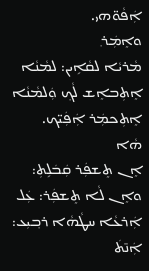ܐܲܦܵܘ̈ܗܝ.
ܘܐܸܡܲܪ݂
ܡܵܪܝܵܐ ܠܩܵܐܹܝܢ: ܠܡܵܢܵܐ ܐܸܬܼܒܐܸܫ ܠܵܟ݂ ܘܲܠܡܵܢܵܐ ܐܸܬܼܟܡܲܪ ܐܲܦܲܝ̈ܟ.
ܗܵܐ
ܐܸܢ ܬܸܫܦܲܪ ܩܲܒܿܠܹܬܼ: ܘܐܸܢ ܠܵܐ ܬܸܫܦܲܪ: ܥܲܠ ܐܲܪܥܵܐ ܚܛܵܗܵܐ ܪܒ݂ܝܼܥ: ܐܲܢ̄ܬܿ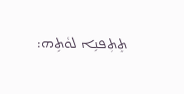ܬܸܬܼܦܢܹܐ ܠܘܵܬܹܗ: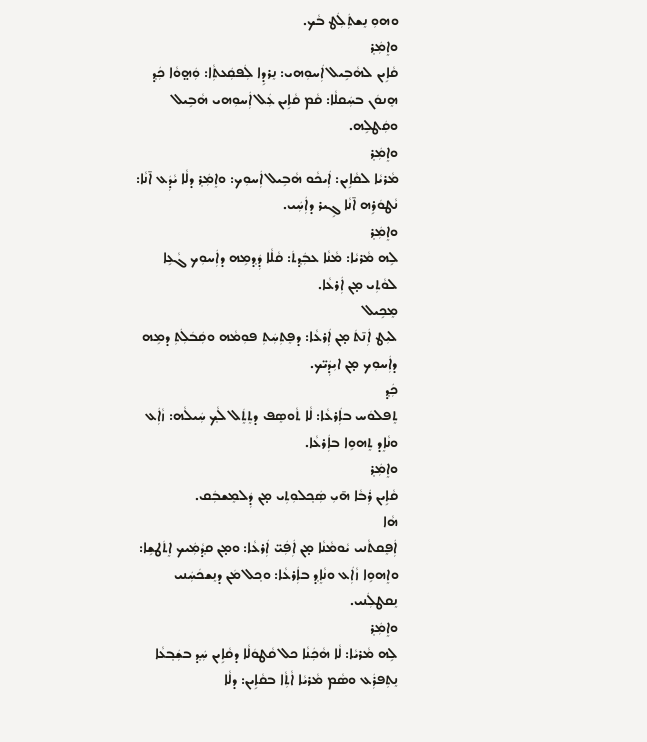ܘܗܘܼ ܢܸܫܬܲܠܲܛ ܒܵܟ.
ܘܐܸܡܲܪ݂
ܩܵܐܹܝܢ ܠܗܵܒܹܝܠ ܐܲܚܘܼܗܝ: ܢܸܪܕܹܐ ܠܲܦܩܲܥܬܼܵܐ: ܘܲܗ̤ܘܵܐ ܟܲܕ݂ ܗܸܢܘܿܢ ܒܚܲܩܠܵܐ: ܩܵܡ ܩܵܐܹܝܢ ܥܲܠ ܐܲܚܘܼܗܝ ܗܵܒܹܝܠ ܘܩܲܛܠܹܗ.
ܘܐܸܡܲܪ݂
ܡܵܪܝܵܐ ܠܩܵܐܹܝܢ: ܐܲܝܟܵܘ ܗܵܒܹܝܠ ܐܲܚܘܼܟ: ܘܐܸܡܲܪ݂ ܕܠܵܐ ܝܵܕܲܥ ܐ̄ܢܵܐ: ܢܵܛܘܿܪܹܗ ܐ̄ܢܵܐ ܓܹܝܪ ܕܐܲܚܲܝ.
ܘܐܸܡܲܪ݂
ܠܹܗ ܡܵܪܝܵܐ: ܡܵܢܵܐ ܥܒܲܕ݂ܬܿ: ܩܵܠܵܐ ܕܲܕ݂ܡܹܗ ܕܐܲܚܘܼܟ ܓܵܥܹܐ ܠܘܵܬܼܝ ܡ̣ܢ ܐܲܪܥܵܐ.
ܡܸܟܹܝܠ
ܠܝܼܛ ܐܲܢ̄ܬܿ ܡ̣ܢ ܐܲܪܥܵܐ: ܕܦܸܬܼܚܲܬܼ ܦܘܼܡܵܗ ܘܩܲܒܿܠܲܬܼ ܕܡܹܗ ܕܐܲܚܘܼܟ ܡ̣ܢ ܐܝܼܕܲܝ̈ܟ.
ܟܲܕ݂
ܬܸܦܠܘܿܚ ܒܐܲܪܥܵܐ: ܠܵܐ ܬܵܘܣܸܦ ܕܬܸܬܸܿܠ ܠܵܟ݂ ܚܲܝܠܵܗ: ܙܵܐܲܥ ܘܢܵܐܸܕ ܬܸܗܘܹܐ ܒܐܲܪܥܵܐ.
ܘܐܸܡܲܪ݂
ܩܵܐܹܝܢ ܪܲܒܵܐ ܗ̄ܝܼ ܣܲܟ݂ܠܘܼܬܼܝ ܡ̣ܢ ܕܲܠܡܸܫܒܲܩ.
ܗܵܐ
ܐܲܦܸܩܬܵܢܝ ܝܵܘܡܵܢܵܐ ܡ̣ܢ ܐܲܦܲܝ̈ ܐܲܪܥܵܐ: ܘܡ̣ܢ ܩܕ݂ܵܡܲܝܟ ܐܸܬܿܛܫܹܐ: ܘܐܸܗܘܹܐ ܙܵܐܲܥ ܘܢܵܐܸܕ݂ ܒܐܲܪܥܵܐ: ܘܟ݂ܠ ܡܿܢ ܕܢܸܫܟܿܚܲܢܝ ܢܸܩܛܠܲܢܝ.
ܘܐܸܡܲܪ݂
ܠܹܗ ܡܵܪܝܵܐ: ܠܵܐ ܗܵܟܲܢܵܐ ܟܠ ܩܵܛܘܿܠܵܐ ܕܩܵܐܹܝܢ ܚܲܕ݂ ܒܫܲܒ݂ܥܵܐ ܢܸܬܼܦܪܲܥ ܘܣܵܡ ܡܵܪܝܵܐ ܐܵܬܼܵܐ ܒܩܵܐܹܝܢ: ܕܠܵܐ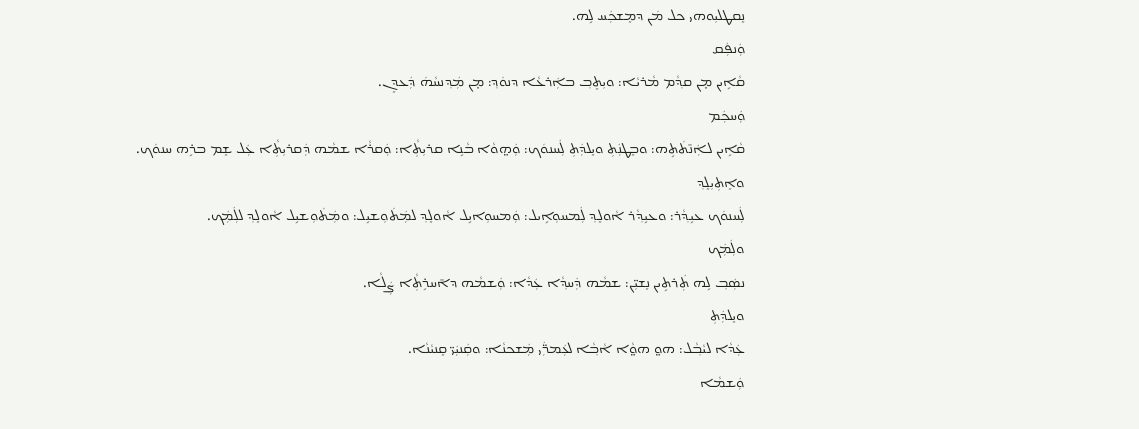ܢܸܩܛܠܝܼܘܗܝ ܟܠ ܡܿܢ ܕܡܸܫܟܲܚ ܠܹܗ.
ܘܲܢܦܲܩ
ܩܵܐܹܝܢ ܡ̣ܢ ܩܕ݂ܵܡ ܡܵܪܝܵܐ: ܘܝܼܬܸܒ݂ ܒܐܲܪܥܵܐ ܕܢܘܿܕ݂: ܡ̣ܢ ܡܲܕ݂ܢܚܵܗܿ ܕܲܥܕܸܢ.
ܘܲܚܟܲܡ
ܩܵܐܹܝܢ ܠܐܲܢ̄ܬܿܬܹܗ: ܘܒܸܛܢܲܬܼ ܘܝܸܠܕܲܬܼ ܠܲܚܢܘܿܟ: ܘܲܗ̤ܘܵܐ ܒܵܢܹܐ ܩܪܝܼܬܼܵܐ: ܘܲܩܪܵܐ ܫܡܵܗ ܕܲܩܪܝܼܬܼܵܐ ܥܲܠ ܫܸܡ ܒܪܹܗ ܚܢܘܿܟ.
ܘܐܸܬܼܝܼܠܸܕ݂
ܠܲܚܢܘܿܟ ܥܝܹܕ݂ܵܪ: ܘܥܝܹܕ݂ܵܪ ܐܵܘܠܸܕ݂ ܠܲܡܚܘܼܐܹܝܠ: ܘܲܡܚܘܼܐܝܹܠ ܐܵܘܠܸܕ݂ ܠܡܲܬܿܘܼܫܝܹܠ: ܘܡܲܬܿܘܼܫܝܹܠ ܐܵܘܠܸܕ݂ ܠܠܲܡܲܟ.
ܘܠܲܡܲܟ
ܢܣܲܒ݂ ܠܹܗ ܬܲܪܬܹܝܢ ܢܸܫܝܼ̈ܢ: ܫܡܵܗ ܕܲܚܕ݂ܵܐ ܥܲܕܵܐ: ܘܲܫܡܵܗ ܕܐ̄ܚܪܹܬܼܵܐ ܨܲܠܵܐ.
ܘܝܸܠܕܲܬܼ
ܥܲܕܵܐ ܠܝܵܒ݂ܵܠ: ܗܘ̤ ܗܘ̤ܵܐ ܐܵܒ݂ܵܐ ܠܥܲܡܪ̈ܲܝ ܡܲܫܟܢܵܐ: ܘܩܲܢܝܲܝ̈ ܩܸܢܝܵܢܵܐ.
ܘܲܫܡܵܐ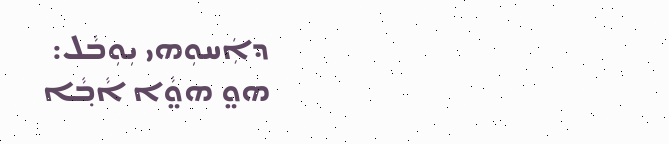ܕܐܲܚܘܼܗܝ ܝܼܘܼܒܵܠ: ܗܘ̤ ܗܘ̤ܵܐ ܐܵܒ݂ܵܐ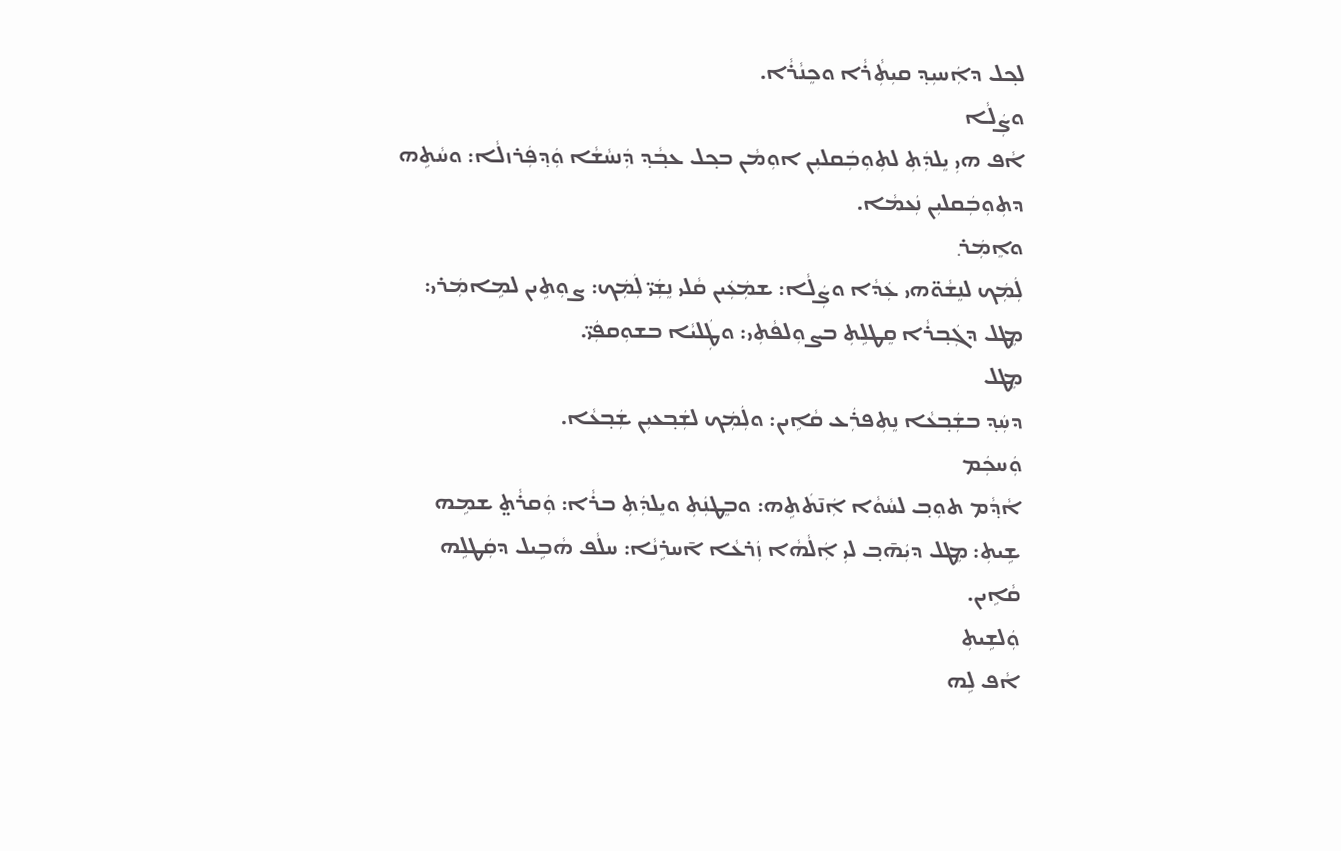ܠܟ݂ܠ ܕܐܲܚܝܼܕ݂ ܩܝܼܬܼܵܪܵܐ ܘܟܸܢܵܪܵܐ.
ܘܨܲܠܵܐ
ܐܵܦ ܗܝܼ ܝܸܠܕܲܬܼ ܠܬܼܘܼܒܲܩܠܝܼܢ ܐܘܼܡܵܢ ܒܟ݂ܠ ܥܒ݂ܵܕ݂ ܕܲܢܚܵܫܵܐ ܘܲܕ݂ܦܲܪܙܠܵܐ: ܘܚܵܬܹܗ ܕܬܼܘܼܒܲܩܠܝܼܢ ܢܲܥܡܵܐ.
ܘܐܸܡܲܪ݂
ܠܲܡܲܟ ܠܢܸܫܵܘ̈ܗܝ ܥܲܕܵܐ ܘܨܲܠܵܐ: ܫܡܲܥܲܝܢ ܩܵܠܝ ܢܸܫܲܝ̈ ܠܲܡܲܟ: ܨܘܼܬܹܝܢ ܠܡܹܐܡܲܪܝ: ܡܸܛܠ ܕܓܲܒ݂ܪܵܐ ܩܸܛܠܹܬܼ ܒܨܘܼܠܦܵܬܼܝ: ܘܛܲܠܝܵܐ ܒܫܘܼܩܦܲܝ̈.
ܡܸܛܠ
ܕܚܲܕ݂ ܒܫܲܒ݂ܥܵܐ ܢܸܬܼܦܪܲܥ ܩܵܐܹܝܢ: ܘܠܲܡܲܟ ܠܫܲܒ݂ܥܝܼܢ ܫܲܒ݂ܥܵܐ.
ܘܲܚܟܲܡ
ܐܵܕ݂ܵܡ ܬܘܼܒ݂ ܠܚܵܘܵܐ ܐܲܢ̄ܬܿܬܹܗ: ܘܒܸܛܢܲܬܼ ܘܝܸܠܕܲܬܼ ܒܪܵܐ: ܘܲܩܪܵܬ̤ ܫܡܹܗ ܫܹܝܬܼ: ܡܸܛܠ ܕܝܲܗ̄ܒ݂ ܠܝܼ ܐܲܠܵܗܵܐ ܙܲܪܥܵܐ ܐ̄ܚܪܹܢܵܐ: ܚܠܵܦ ܗܵܒܹܝܠ ܕܩܲܛܠܹܗ ܩܵܐܹܝܢ.
ܘܲܠܫܹܝܬܼ
ܐܵܦ ܠܹܗ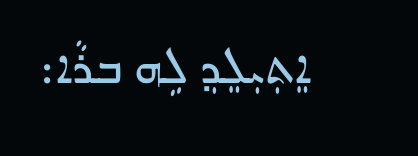ܐܸܬܼܝܼܠܸܕ݂ ܠܹܗ ܒܪܵܐ: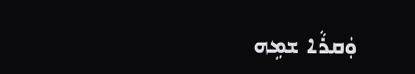ܘܲܩܪܵܐ ܫܡܹܗ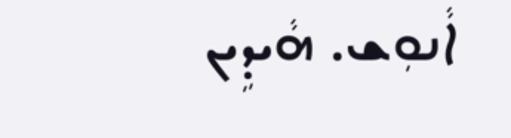ܐܵܢܘܼܫ. ܗܵܝܕܹܝܢ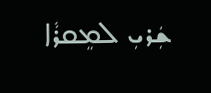ܫܲܪܝܼ ܠܡܸܩܪܵܐ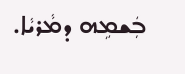ܒܲܫܡܹܗ ܕܡܵܪܝܵܐ.